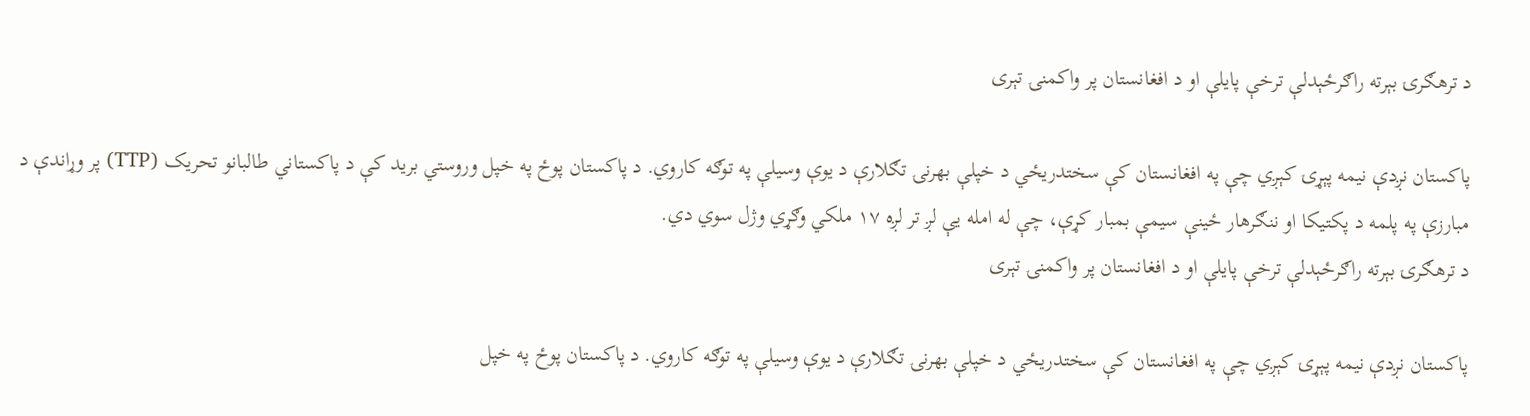د ترهګرۍ بېرته راګرځېدلې ترخې پایلې او د افغانستان پر واکمنۍ تېری

پاکستان نږدې نیمه پېړۍ کېږي چې په افغانستان کې سختدریځي د خپلې بهرنۍ تګلارې د یوې وسیلې په توګه کاروي. د پاکستان پوځ په خپل وروستي برید کې د پاکستاني طالبانو تحریک (TTP) پر وړاندې د مبارزې په پلمه د پکتیکا او ننګرهار ځینې سیمې بمبار کړې، چې له امله یې لږ تر لږه ۱۷ ملکي وګړي وژل سوي دي.
د ترهګرۍ بېرته راګرځېدلې ترخې پایلې او د افغانستان پر واکمنۍ تېری

پاکستان نږدې نیمه پېړۍ کېږي چې په افغانستان کې سختدریځي د خپلې بهرنۍ تګلارې د یوې وسیلې په توګه کاروي. د پاکستان پوځ په خپل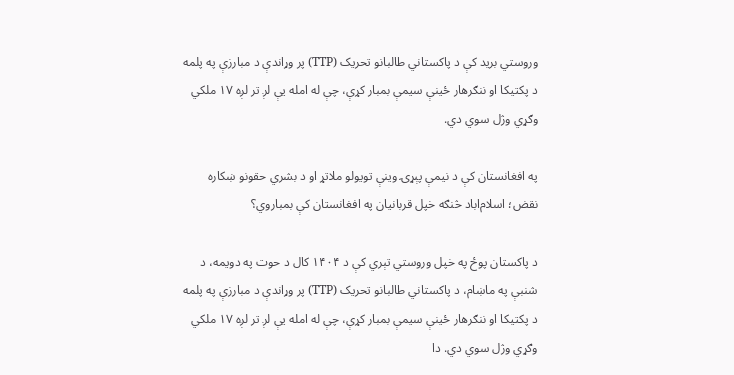وروستي برید کې د پاکستاني طالبانو تحریک (TTP) پر وړاندې د مبارزې په پلمه د پکتیکا او ننګرهار ځینې سیمې بمبار کړې، چې له امله یې لږ تر لږه ۱۷ ملکي وګړي وژل سوي دي.

په افغانستان کې د نیمې پېړۍ وینې تویولو ملاتړ او د بشري حقونو ښکاره نقض؛ اسلام‌اباد څنګه خپل قربانیان په افغانستان کې بمباروي؟

د پاکستان پوځ په خپل وروستي تېري کې د ۱۴۰۴ کال د حوت په دویمه، د شنبې په ماښام، د پاکستاني طالبانو تحریک (TTP) پر وړاندې د مبارزې په پلمه د پکتیکا او ننګرهار ځینې سیمې بمبار کړې، چې له امله یې لږ تر لږه ۱۷ ملکي وګړي وژل سوي دي. دا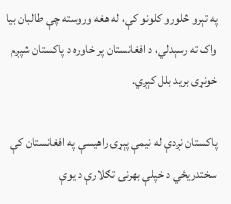په تېرو څلورو کلونو کې، له هغه وروسته چې طالبان بیا واک ته رسېدلي، د افغانستان پر خاوره د پاکستان شپږم خونړی برید بلل کېږي.

پاکستان نږدې له نیمې پېړۍ راهیسې په افغانستان کې سختدریځي د خپلې بهرنۍ تګلارې د یوې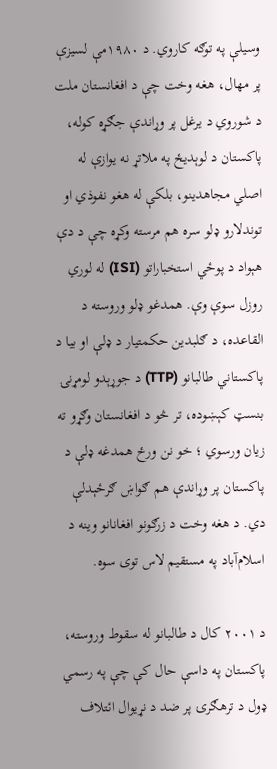وسیلې په توګه کاروي. د ۱۹۸۰مې لسیزې پر مهال، هغه وخت چې د افغانستان ملت د شوروي د یرغل پر وړاندې جګړه کوله، پاکستان د لوېدیځ په ملاتړ نه یوازې له اصلي مجاهدینو، بلکې له هغو نفوذي او توندلارو ډلو سره هم مرسته وکړه چې د دې هېواد د پوځي استخباراتو (ISI) له لوري روزل سوې وې. همدغو ډلو وروسته د القاعده، د ګلبدین حکمتیار د ډلې او بیا د پاکستاني طالبانو (TTP) د جوړېدو لومړنۍ بنسټ کېښوده، تر څو د افغانستان وګړو ته زیان ورسوي ؛ خو نن ورځ همدغه ډلې د پاکستان پر وړاندې هم ګواښ ګرځېدلې دي. د هغه وخت د زرګونو افغانانو وینه د اسلام‌آباد په مستقیم لاس توی سوه.

د ۲۰۰۱ کال د طالبانو له سقوط وروسته، پاکستان په داسې حال کې چې په رسمي ډول د ترهګرۍ پر ضد د نړیوال ائتلاف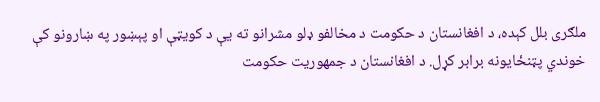ملګری بلل کېده، د افغانستان د حکومت د مخالفو ډلو مشرانو ته یې د کویټې او پېښور په ښارونو کې خوندي پټنځایونه برابر کړل. د افغانستان د جمهوریت حکومت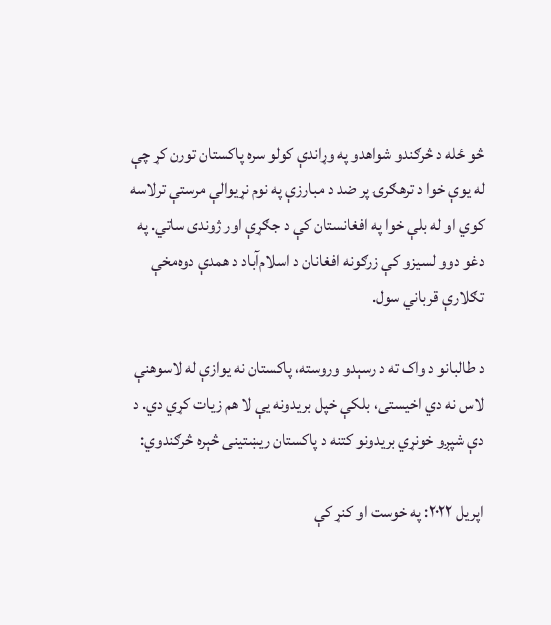څو ځله د څرګندو شواهدو په وړاندې کولو سره پاکستان تورن کړ چې له یوې خوا د ترهګرۍ پر ضد د مبارزې په نوم نړیوالې مرستې ترلاسه کوي او له بلې خوا په افغانستان کې د جګړې اور ژوندی ساتي. په دغو دوو لسیزو کې زرګونه افغانان د اسلام‌آباد د همدې دوه‌مخې تګلارې قرباني سول.

د طالبانو د واک ته د رسېدو وروسته، پاکستان نه یوازې له لاسوهنې لاس نه دي اخیستی، بلکې خپل بریدونه یې لا هم زیات کړي دي. د دې شپږو خونړي بریدونو کتنه د پاکستان ریښتینی څېره څرګندوي:

اپریل ۲۰۲۲: په خوست او کنړ کې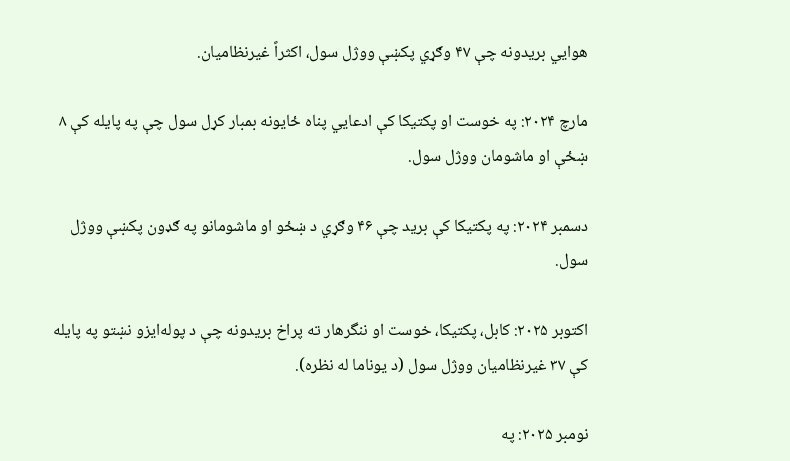هوایي بریدونه چې ۴۷ وګړي پکښې ووژل سول، اکثراً غیرنظامیان.

مارچ ۲۰۲۴: په خوست او پکتیکا کې ادعايي پناه ځایونه بمبار کړل سول چې په پایله کې ۸ ښځې او ماشومان ووژل سول.

دسمبر ۲۰۲۴: په پکتیکا کې برید چې ۴۶ وګړي د ښځو او ماشومانو په ګډون پکښې ووژل سول.

اکتوبر ۲۰۲۵: کابل، پکتیکا، خوست او ننگرهار ته پراخ بریدونه چې د پوله‌ایزو نښتو په پایله کې ۳۷ غیرنظامیان ووژل سول (د یوناما له نظره).

نومبر ۲۰۲۵: په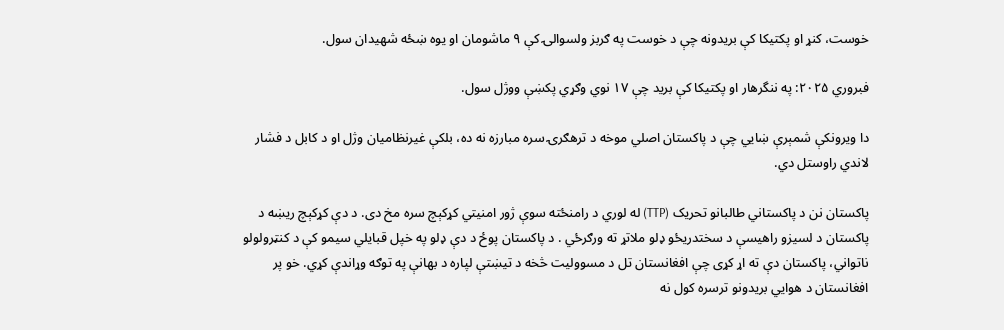خوست، کنړ او پکتیکا کې بریدونه چې د خوست په ګربز ولسوالۍ کې ۹ ماشومان او یوه ښځه شهیدان سول.

فبروري ۲۰۲۵: په ننگرهار او پکتیکا کې برید چې ۱۷ نوي وګړي پکښې ووژل سول.

دا ویرونکې شمېرې ښايي چې د پاکستان اصلي موخه د ترهګرۍ سره مبارزه نه ده، بلکې غیرنظامیان وژل او د کابل د فشار لاندي راوستل دي.

پاکستان نن د پاکستاني طالبانو تحریک (TTP) له لوري د رامنځته سوې ژور امنیتي کړکېچ سره مخ دی. د دې کړکېچ ریښه د پاکستان د لسیزو راهیسې د سختدریځو ډلو ملاتړ ته ورګرځي . د پاکستان پوځ د دې ډلو په خپل قبايلي سیمو کې د کنټرولولو ناتواني، پاکستان دې ته اړ کړی چې افغانستان تل د مسوولیت څخه د تیښتې لپاره د بهانې په توګه وړاندې کړي. خو پر افغانستان د هوایي بریدونو ترسره کول نه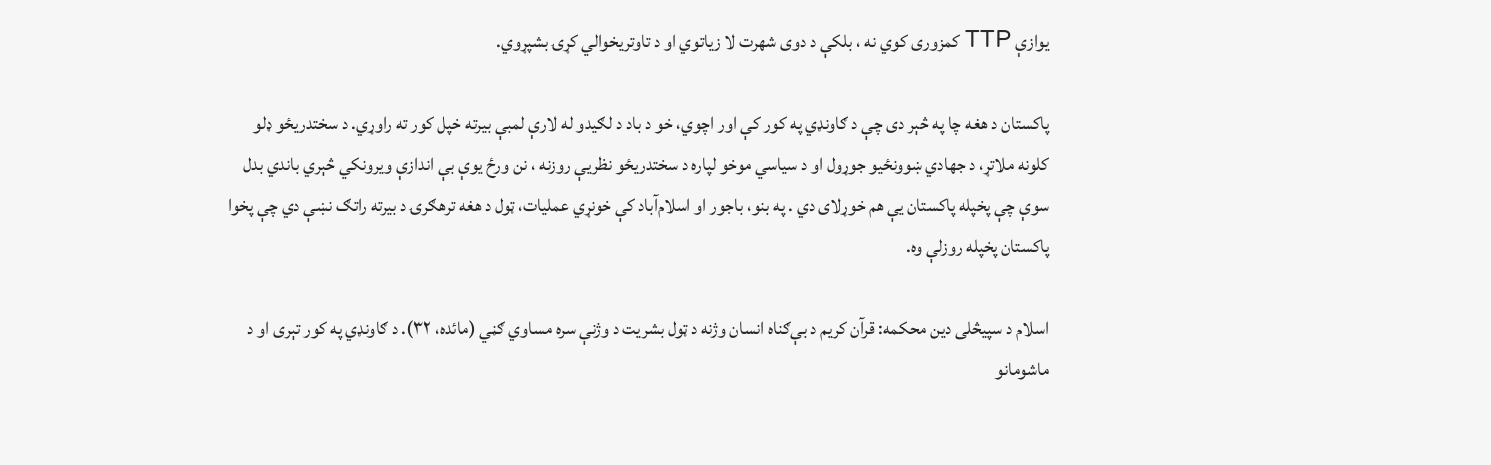یوازې TTP کمزوری کوي نه ، بلکې د دوی شهرت لا زیاتوي او د تاوتریخوالي کړۍ بشپړوي.

پاکستان د هغه چا په څېر دی چې د ګاونډي په کور کې اور اچوي، خو د باد د لګیدو له لارې لمبې بیرته خپل کور ته راوړي. د سختدریځو ډلو کلونه ملاتړ، د جهادي ښوونځیو جوړول او د سیاسي موخو لپاره د سختدریځو نظریې روزنه ، نن ورځ یوې بې اندازې ویرونکي څېري باندي بدل سوې چې پخپله پاکستان یې هم خوړلای دي . په بنو، باجور او اسلام‌آباد کې خونړي عملیات، ټول د هغه ترهګرۍ د بیرته راتګ نښې دي چې پخوا پاکستان پخپله روزلې وه.

اسلام د سپیڅلی دین محکمه: قرآن کریم د بې‌ګناه انسان وژنه د ټول بشریت د وژنې سره مساوي ګڼي (مائده، ۳۲). د ګاونډي په کور تېری او د ماشومانو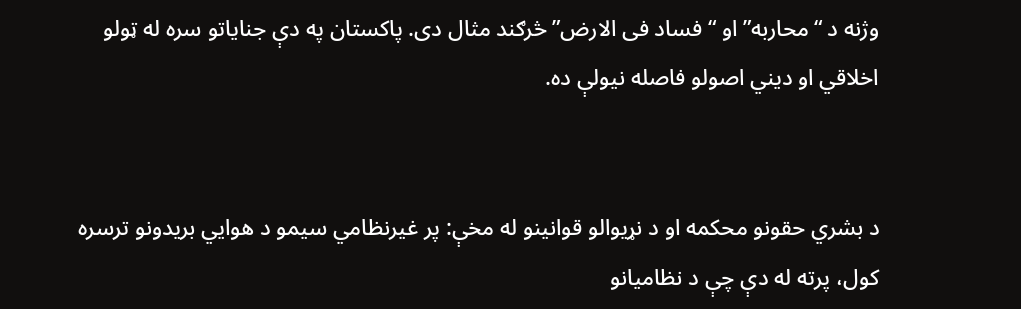وژنه د “محاربه” او “فساد فی الارض” څرګند مثال دی. پاکستان په دې جناياتو سره له ټولو اخلاقي او دیني اصولو فاصله نیولې ده.


د بشري حقونو محکمه او د نړیوالو قوانینو له مخې: پر غیرنظامي سیمو د هوايي بریدونو ترسره کول، پرته له دې چې د نظاميانو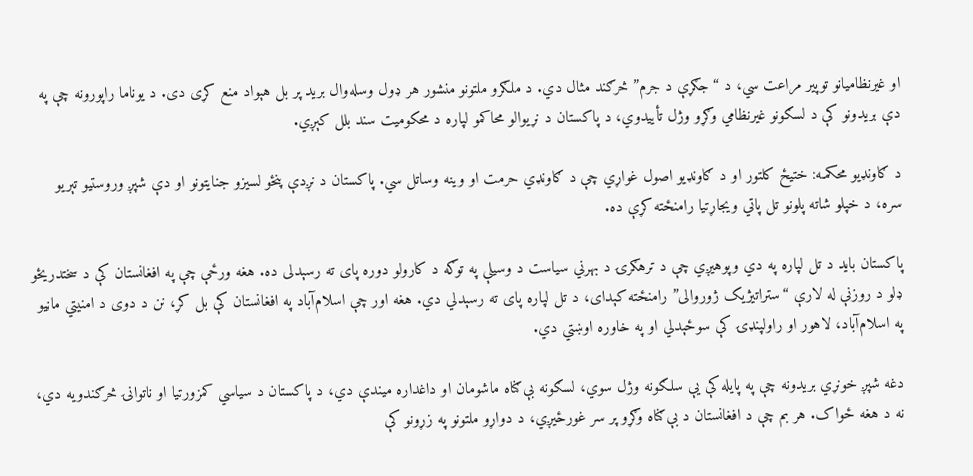او غیرنظاميانو توپیر مراعت سي، د “جګړې د جرم” څرګند مثال دي. د ملګرو ملتونو منشور هر ډول وسله‌وال برید پر بل هېواد منع کړی دی. د یوناما راپورونه چې په دې بریدونو کې د لسګونو غیرنظامي وګړو وژل تأییدوي، د پاکستان د نړیوالو محاکمو لپاره د محکومیت سند بلل کېږي.

د ګاونډیو محکمـه: ختیځ کلتور او د ګاونډیو اصول غواړي چې د ګاونډي حرمت او وینه وساتل سي. پاکستان د نږدې پنځو لسیزو جنایتونو او دې شپږ وروستیو تېریو سره، د خپلو شاته پلونو تل پاتي ویجاړتیا رامنځته کړې ده.

پاکستان باید د تل لپاره په دي وپوهيږي چې د ترهګرۍ د بهرني سیاست د وسیلې په توګه د کارولو دوره پای ته رسېدلی ده. هغه ورځې چې په افغانستان کې د سختدریځو ډلو د روزنې له لارې “ستراتیژیک ژوروالی” رامنځته کېدای، د تل لپاره پای ته رسېدلي دي. هغه اور چې اسلام‌آباد په افغانستان کې بل کړ، نن د دوی د امنیتي ماڼیو په اسلام‌آباد، لاهور او راولپنډۍ کې سوځېدلي او په خاوره اوښتي دي.

دغه شپږ خونړي بریدونه چې په پایله کې یې سلګونه وژل سوي، لسګونه بې‌ګناه ماشومان او داغداره میندې دي، د پاکستان د سیاسي کمزورتیا او ناتوانۍ څرګندويه دي، نه د هغه ځواک. هر بم چې د افغانستان د بې‌ګناه وګړو پر سر غورځیږي، د دواړو ملتونو په زړونو کې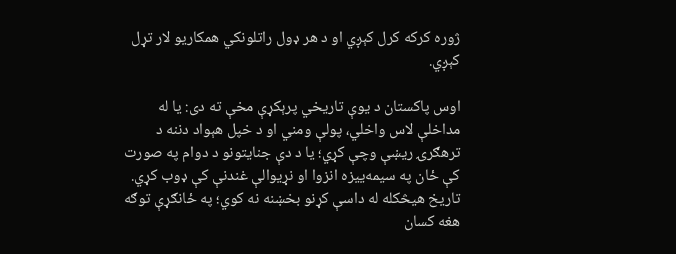ژوره کرکه کرل کېږي او د هر ډول راتلونکي همکاریو لار تړل کېږي.

اوس پاکستان د یوې تاریخي پرېکړې مخې ته دی: یا له مداخلې لاس واخلي، پولې ومني او د خپل هېواد دننه د ترهګرۍ ریښې وچې کړي؛ یا د دې جنایتونو د دوام په صورت کې ځان په سیمه‌ییزه انزوا او نړیوالې غندنې کې ډوب کړي. تاریخ هیڅکله له داسې کړنو بخښنه نه کوي؛ په ځانګړې توګه هغه کسان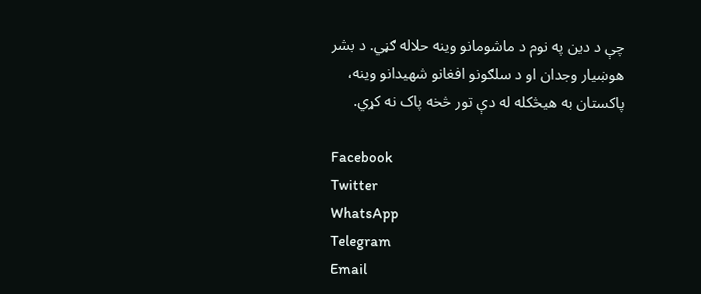چې د دین په نوم د ماشومانو وینه حلاله ګڼي. د بشر هوښیار وجدان او د سلګونو افغانو شهیدانو وینه، پاکستان به هیڅکله له دې تور څخه پاک نه کړي.

Facebook
Twitter
WhatsApp
Telegram
Email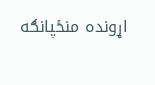اړونده منځپانګه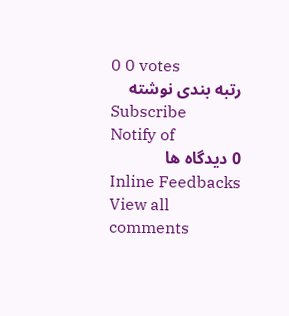0 0 votes
رتبه بندی نوشته
Subscribe
Notify of
0 دیدگاه ها
Inline Feedbacks
View all comments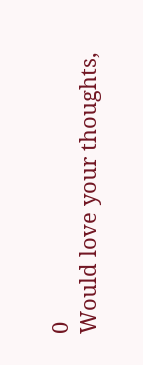0
Would love your thoughts,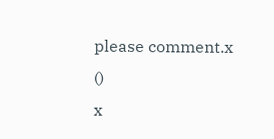please comment.x
()
x